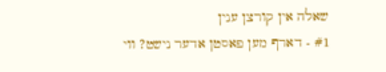שאלה אין קורצן ענין
#1 - דארף מען פאסטן אדער נישט? ווי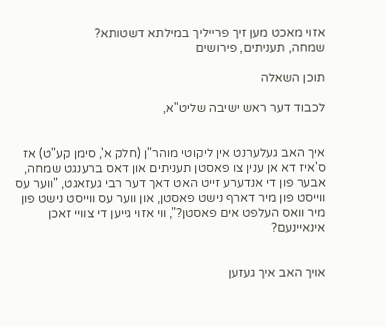אזוי מאכט מען זיך פרייליך במילתא דשטותא?
שמחה, תעניתים, פירושים

תוכן השאלה

לכבוד דער ראש ישיבה שליט"א,


איך האב געלערנט אין ליקוטי מוהר"ן (חלק א', סימן קע"ט) אז ס'איז דא אן ענין צו פאסטן תעניתים און דאס ברענגט שמחה, אבער פון די אנדערע זייט האט דאך דער רבי געזאגט, "ווער עס ווייסט פון מיר דארף נישט פאסטן, און ווער עס ווייסט נישט פון מיר וואס העלפט אים פאסטן?", ווי אזוי גייען די צוויי זאכן אינאיינעם?


אויך האב איך געזען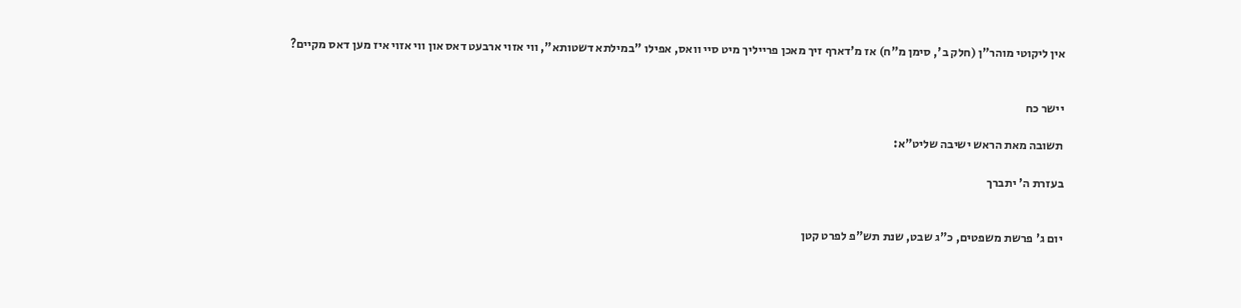אין ליקוטי מוהר"ן (חלק ב', סימן מ"ח) אז מ'דארף זיך מאכן פרייליך מיט סיי וואס, אפילו "במילתא דשטותא", ווי אזוי ארבעט דאס און ווי אזוי איז מען דאס מקיים?


יישר כח

תשובה מאת הראש ישיבה שליט"א:

בעזרת ה' יתברך


יום ג' פרשת משפטים, כ"ג שבט, שנת תש"פ לפרט קטן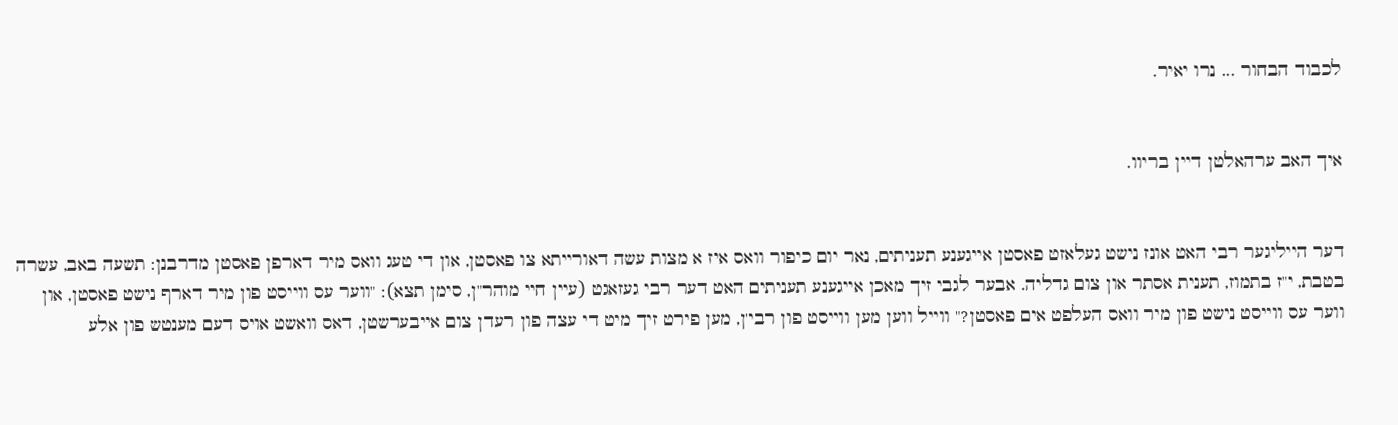לכבוד הבחור ... נרו יאיר.


איך האב ערהאלטן דיין בריוו.


דער הייליגער רבי האט אונז נישט געלאזט פאסטן אייגענע תעניתים, נאר יום כיפור וואס איז א מצות עשה דאורייתא צו פאסטן, און די טעג וואס מיר דארפן פאסטן מדרבנן: תשעה באב, עשרה בטבת, י"ז בתמוז, תענית אסתר און צום גדליה. אבער לגבי זיך מאכן אייגענע תעניתים האט דער רבי געזאגט (עיין חיי מוהר"ן, סימן תצא): "ווער עס ווייסט פון מיר דארף נישט פאסטן, און ווער עס ווייסט נישט פון מיר וואס העלפט אים פאסטן?" ווייל ווען מען ווייסט פון רבי'ן, מען פירט זיך מיט די עצה פון רעדן צום אייבערשטן, דאס וואשט אויס דעם מענטש פון אלע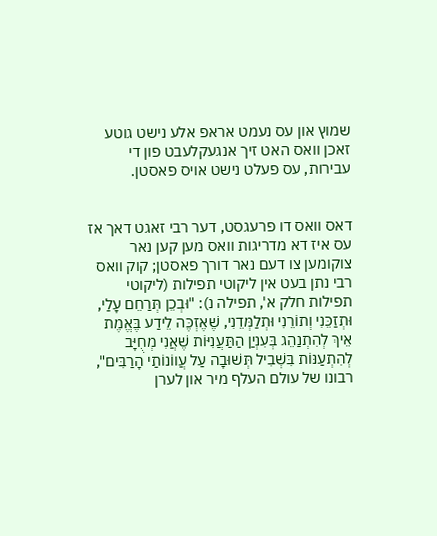שמוץ און עס נעמט אראפ אלע נישט גוטע זאכן וואס האט זיך אנגעקלעבט פון די עבירות, עס פעלט נישט אויס פאסטן.


דאס וואס דו פרעגסט, דער רבי זאגט דאך אז עס איז דא מדריגות וואס מען קען נאר צוקומען צו דעם נאר דורך פאסטן; קוק וואס רבי נתן בעט אין ליקוטי תפילות (ליקוטי תפילות חלק א', תפילה נ): "וּבְכֵן תְּרַחֵם עָלַי, וּתְזַכֵּנִי וְתוֹרֵנִי וּתְלַמְּדֵנִי, שֶׁאֶזְכֶּה לֵידַע בֶּאֱמֶת אֵיךְ לְהִתְנַהֵג בְּעִנְיַן הַתַּעֲנִיּוֹת שֶׁאֲנִי מְחֻיָּב לְהִתְעַנּוֹת בִּשְׁבִיל תְּשׁוּבָה עַל עֲווֹנוֹתַי הָרַבִּים", רבונו של עולם העלף מיר און לערן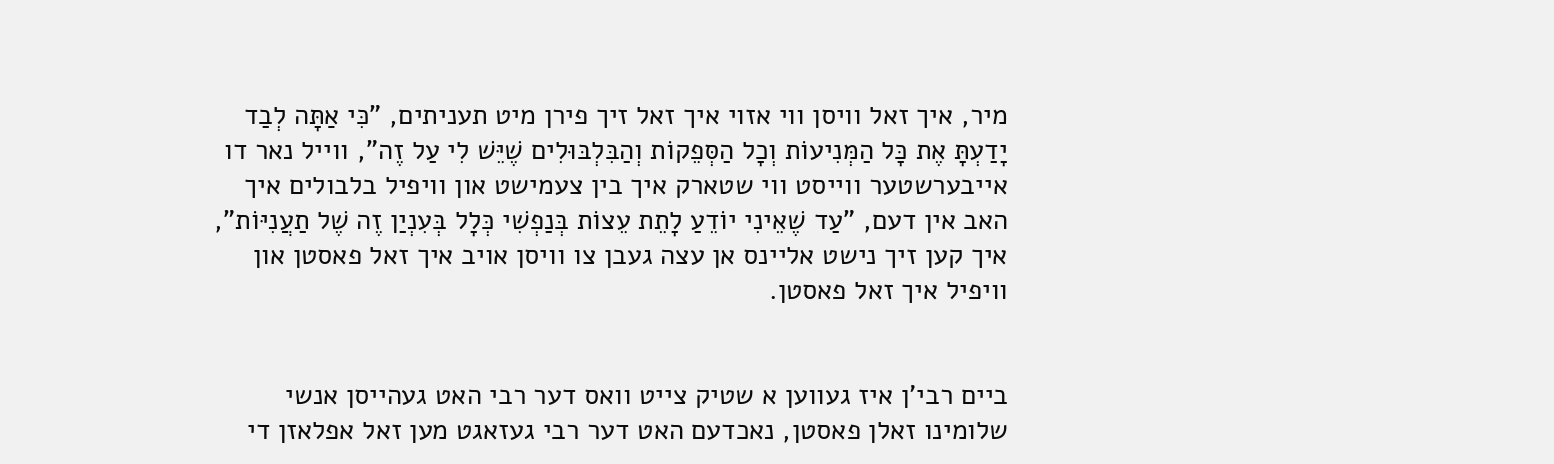מיר, איך זאל וויסן ווי אזוי איך זאל זיך פירן מיט תעניתים, "כִּי אַתָּה לְבַד יָדַעְתָּ אֶת כָּל הַמְּנִיעוֹת וְכָל הַסְּפֵקוֹת וְהַבִּלְבּוּלִים שֶׁיֵּשׁ לִי עַל זֶה", ווייל נאר דו אייבערשטער ווייסט ווי שטארק איך בין צעמישט און וויפיל בלבולים איך האב אין דעם, "עַד שֶׁאֵינִי יוֹדֵעַ לָתֵת עֵצוֹת בְּנַפְשִׁי כְּלָל בְּעִנְיַן זֶה שֶׁל תַעֲנִיּוֹת", איך קען זיך נישט אליינס אן עצה געבן צו וויסן אויב איך זאל פאסטן און וויפיל איך זאל פאסטן.


ביים רבי'ן איז געווען א שטיק צייט וואס דער רבי האט געהייסן אנשי שלומינו זאלן פאסטן, נאכדעם האט דער רבי געזאגט מען זאל אפלאזן די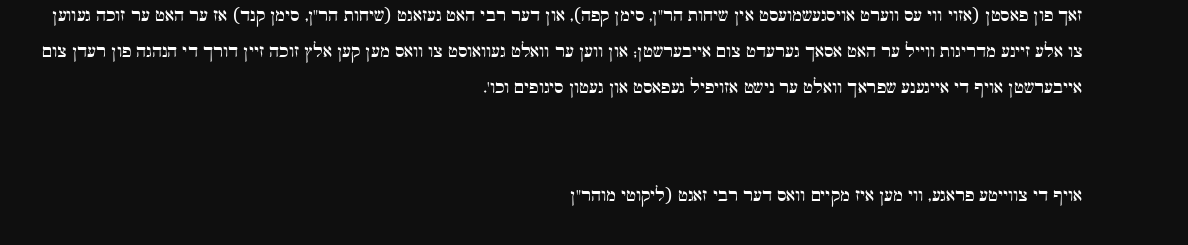זאך פון פאסטן (אזוי ווי עס ווערט אויסגעשמועסט אין שיחות הר"ן, סימן קפה), און דער רבי האט געזאגט (שיחות הר"ן, סימן קנד) אז ער האט ער זוכה געווען צו אלע זיינע מדריגות ווייל ער האט אסאך גערעדט צום אייבערשטן; און ווען ער וואלט געוואוסט צו וואס מען קען אלץ זוכה זיין דורך די הנהגה פון רעדן צום אייבערשטן אויף די אייגענע שפראך וואלט ער נישט אזויפיל געפאסט און געטון סיגופים וכו'.


אויף די צווייטע פראגע, ווי מען איז מקיים וואס דער רבי זאגט (ליקוטי מוהר"ן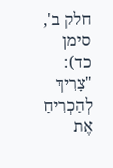חלק ב', סימן כד): "צָרִיךְ לְהַכְרִיחַ אֶת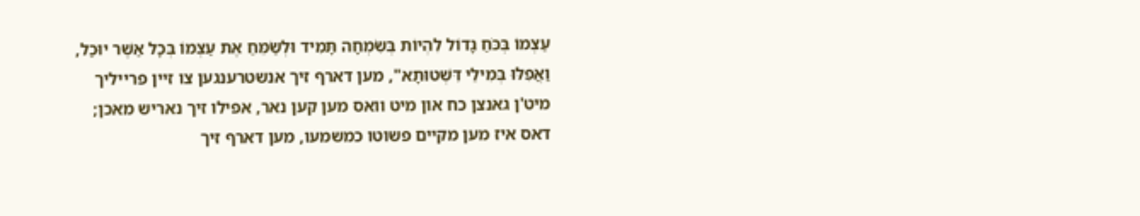עַצְמוֹ בְּכֹּחַ גָדוֹל לִהְיוֹת בְּשִׂמְחָה תָּמִיד וּלְשַׂמֵּחַ אֶת עַצְמוֹ בְּכָל אַשֶׁר יוּכַל, וַאֲפִלּוּ בְּמִילֵי דִּשְׁטוּתָא", מען דארף זיך אנשטרענגען צו זיין פרייליך מיט'ן גאנצן כח און מיט וואס מען קען נאר, אפילו זיך נאריש מאכן; דאס איז מען מקיים פשוטו כמשמעו, מען דארף זיך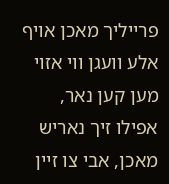פרייליך מאכן אויף אלע וועגן ווי אזוי מען קען נאר, אפילו זיך נאריש מאכן, אבי צו זיין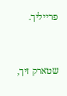פרייליך.


שטארק זיך,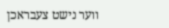ווער נישט צעבראכן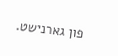פון גארנישט.